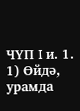ЧҮП I и. 1. 1) Өйдә, урамда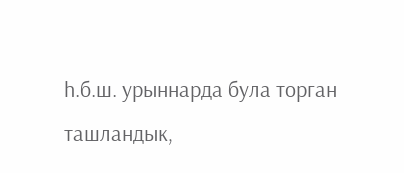һ.б.ш. урыннарда була торган ташландык,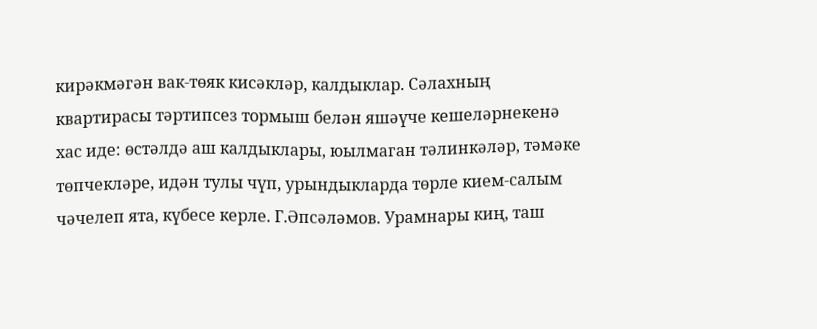кирәкмәгән вак-төяк кисәкләр, калдыклар. Сәлахның квартирасы тәртипсез тормыш белән яшәүче кешеләрнекенә хас иде: өстәлдә аш калдыклары, юылмаган тәлинкәләр, тәмәке төпчекләре, идән тулы чүп, урындыкларда төрле кием-салым чәчелеп ята, күбесе керле. Г.Әпсәләмов. Урамнары киң, таш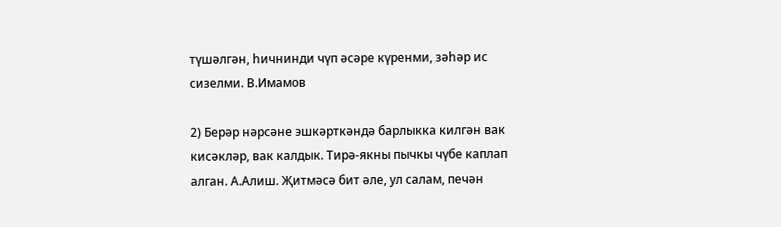түшәлгән, һичнинди чүп әсәре күренми, зәһәр ис сизелми. В.Имамов

2) Берәр нәрсәне эшкәрткәндә барлыкка килгән вак кисәкләр, вак калдык. Тирә-якны пычкы чүбе каплап алган. А.Алиш. Җитмәсә бит әле, ул салам, печән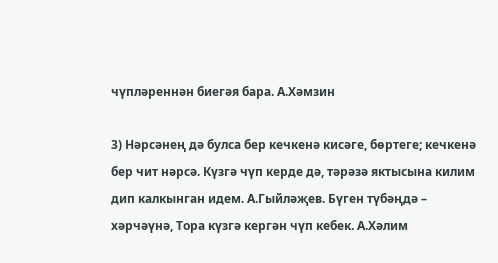чүпләреннән биегәя бара. А.Хәмзин

3) Нәрсәнең дә булса бер кечкенә кисәге, бөртеге; кечкенә бер чит нәрсә. Күзгә чүп керде дә, тәрәзә яктысына килим дип калкынган идем. А.Гыйләҗев. Бүген түбәңдә – хәрчәүнә, Тора күзгә кергән чүп кебек. А.Хәлим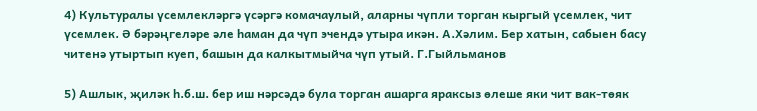4) Культуралы үсемлекләргә үсәргә комачаулый, аларны чүпли торган кыргый үсемлек, чит үсемлек. Ә бәрәңгеләре әле һаман да чүп эчендә утыра икән. А.Хәлим. Бер хатын, сабыен басу читенә утыртып куеп, башын да калкытмыйча чүп утый. Г.Гыйльманов

5) Ашлык, җиләк һ.б.ш. бер иш нәрсәдә була торган ашарга яраксыз өлеше яки чит вак-төяк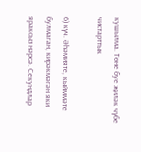кушылма. Төне буе җиләк чүбе чистарттык

6) күч. Әһәмияте, кыйммәте булмаган, кирәкмәгән яки яраксыз нәрсә. Секундлар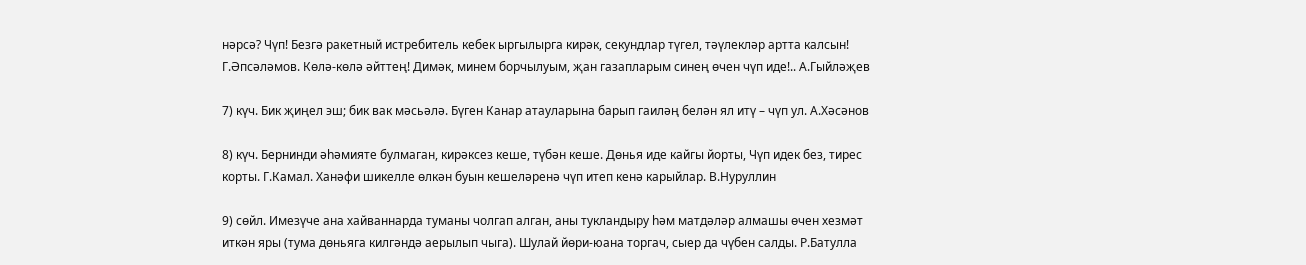нәрсә? Чүп! Безгә ракетный истребитель кебек ыргылырга кирәк, секундлар түгел, тәүлекләр артта калсын! Г.Әпсәләмов. Көлә-көлә әйттең! Димәк, минем борчылуым, җан газапларым синең өчен чүп иде!.. А.Гыйләҗев

7) күч. Бик җиңел эш; бик вак мәсьәлә. Бүген Канар атауларына барып гаиләң белән ял итү – чүп ул. А.Хәсәнов

8) күч. Бернинди әһәмияте булмаган, кирәксез кеше, түбән кеше. Дөнья иде кайгы йорты, Чүп идек без, тирес корты. Г.Камал. Ханәфи шикелле өлкән буын кешеләренә чүп итеп кенә карыйлар. В.Нуруллин

9) сөйл. Имезүче ана хайваннарда туманы чолгап алган, аны тукландыру һәм матдәләр алмашы өчен хезмәт иткән яры (тума дөньяга килгәндә аерылып чыга). Шулай йөри-юана торгач, сыер да чүбен салды. Р.Батулла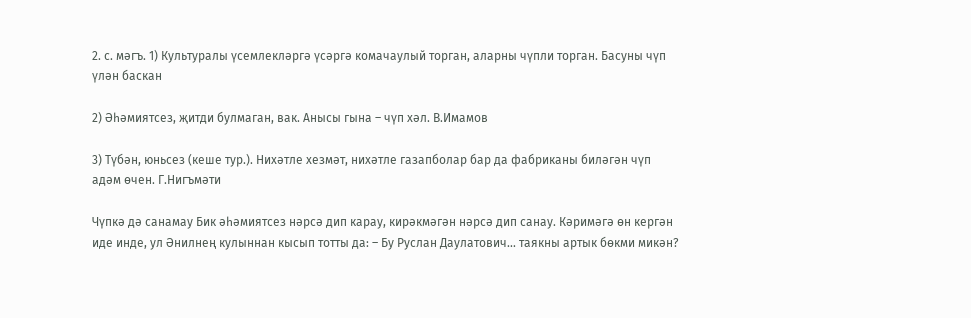2. с. мәгъ. 1) Культуралы үсемлекләргә үсәргә комачаулый торган, аларны чүпли торган. Басуны чүп үлән баскан

2) Әһәмиятсез, җитди булмаган, вак. Анысы гына – чүп хәл. В.Имамов

3) Түбән, юньсез (кеше тур.). Нихәтле хезмәт, нихәтле газапболар бар да фабриканы биләгән чүп адәм өчен. Г.Нигъмәти

Чүпкә дә санамау Бик әһәмиятсез нәрсә дип карау, кирәкмәгән нәрсә дип санау. Кәримәгә өн кергән иде инде, ул Әнилнең кулыннан кысып тотты да: – Бу Руслан Даулатович... таякны артык бөкми микән?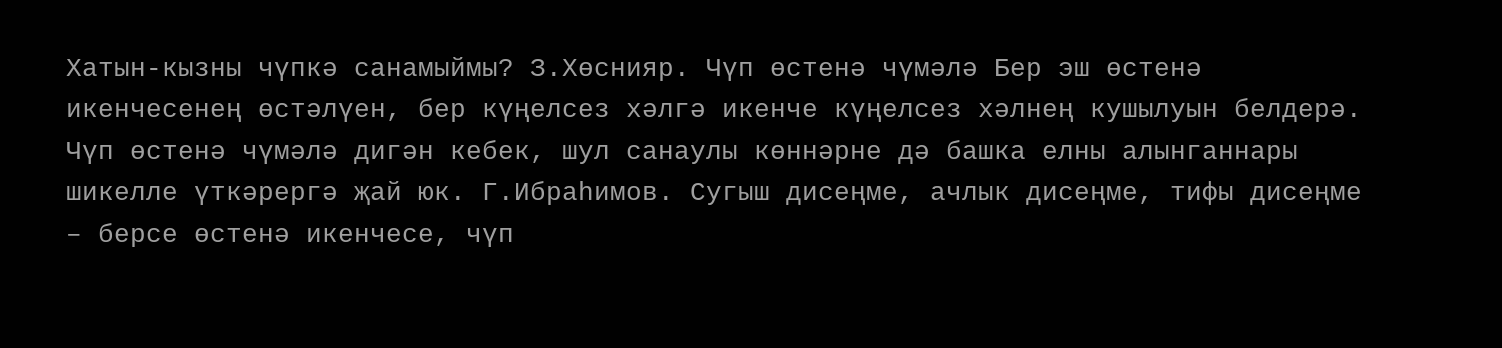Хатын-кызны чүпкә санамыймы? З.Хөснияр. Чүп өстенә чүмәлә Бер эш өстенә икенчесенең өстәлүен, бер күңелсез хәлгә икенче күңелсез хәлнең кушылуын белдерә. Чүп өстенә чүмәлә дигән кебек, шул санаулы көннәрне дә башка елны алынганнары шикелле үткәрергә җай юк. Г.Ибраһимов. Сугыш дисеңме, ачлык дисеңме, тифы дисеңме – берсе өстенә икенчесе, чүп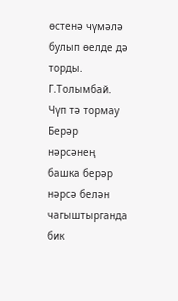өстенә чүмәлә булып өелде дә торды. Г.Толымбай. Чүп тә тормау Берәр нәрсәнең башка берәр нәрсә белән чагыштырганда бик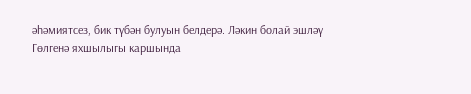әһәмиятсез, бик түбән булуын белдерә. Ләкин болай эшләү Гөлгенә яхшылыгы каршында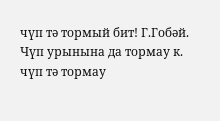чүп тә тормый бит! Г.Гобәй. Чүп урынына да тормау к. чүп тә тормау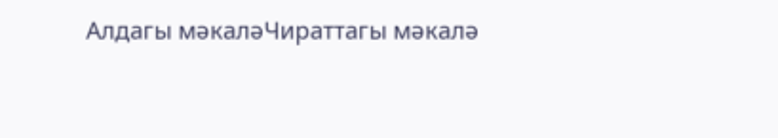Алдагы мәкаләЧираттагы мәкалә